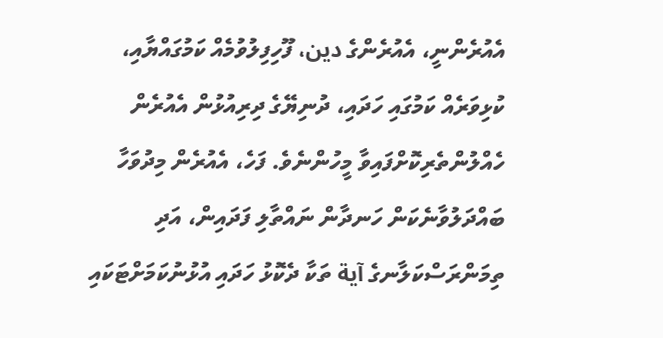އެއުރެންނީ، އެއުރެންގެ دين، ފޫހިފިލުވުމެއް ކަމުގައްޔާއި، ކުޅިވަރެއް ކަމުގައި ހަދައި، ދުނިޔޭގެ ދިރިއުޅުން އެއުރެން ހެއްލުންތެރިކޮށްފައިވާ މީހުންނެވެ. ފަހެ، އެއުރެން މިދުވަހާ ބައްދަލުވާނެކަން ހަނދާން ނައްތާލި ފަދައިން، އަދި ތިމަންރަސްކަލާނގެ آية ތަކާ ދެކޮޅު ހަދައި އުޅުނުކަމަށްޓަކައި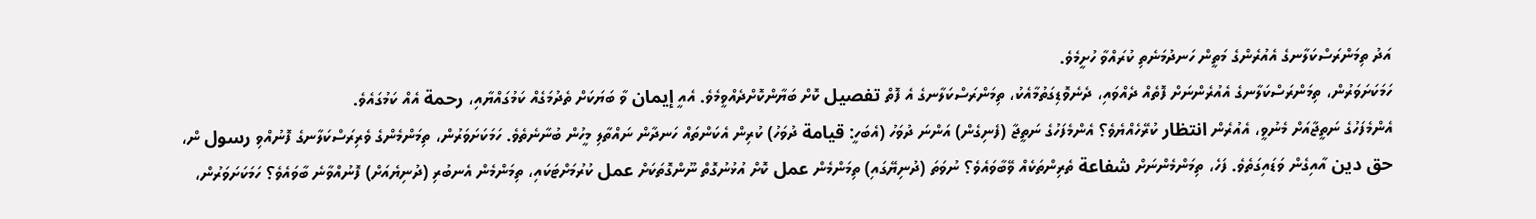އަދު ތިމަންރަސްކަލާނގެ އެއުރެންގެ މަތީން ހަނދުމަނެތި ކުރައްވާ ހުށީމެވެ.
ހަމަކަށަވަރުން، ތިމަންރަސްކަލާނގެ އެއުރެންނަށް ފޮތެއް ދެއްވައި، ދެނެވޮޑިގަތުމާއެކު، ތިމަންރަސްކަލާނގެ އެ ފޮތް تفصيل ކޮށް ބަޔާންކޮށްދެއްވީމެވެ. އެއީ إيمان ވާ ބަޔަކަށް ތެދުމަގެއް ކަމުގައްޔާއި، رحمة އެއް ކަމުގައެވެ.
އެންމެފަހުގެ ނަތީޖާއަށް މެނުވީ، އެއުރެން انتظار ކުރޭހެއްޔެވެ؟ އެންމެފަހުގެ ނަތީޖާ (ފެނިގެން) އަންނަ ދުވަހު (އެބަހީ: قيامة ދުވަހު) ކުރިން އެކަންތައް ހަނދާން ނައްތާލި މީހުން ބުނާނެތެވެ. ހަމަކަށަވަރުން، ތިމަންމެންގެ ވެރިރަސްކަލާނގެ ފޮނުއްވި رسول ން، حق دين އާއިގެން ވަޑައިގަތެވެ. ފަހެ، ތިމަންމެންނަށް شفاعة ތެރިންތަކެއް ވޭބާވައެވެ؟ ނުވަތަ (ދުނިޔޭގައި) ތިމަންމެން عمل ކޮށް އުޅުނުގޮތް ނޫންގޮތަކަށް عمل ކުރުމަށްޓަކައި، ތިމަންމެން އެނބުރި (ދުނިޔެއަށް) ފޮނުއްވާނެ ބާވައެވެ؟ ހަމަކަށަވަރުން،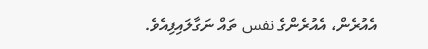އެއުރެން، އެއުރެންގެ نفس ތައް ނަގާލައިފިއެވެ.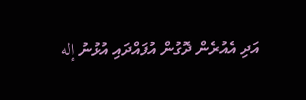އަދި އެއުރެން ދޮގުން އުފައްދައި އުޅުނު إله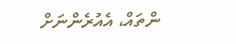ންތައް، އެއުރެންނަށް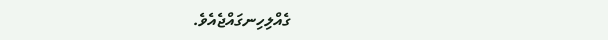ގެއްލިހިނގައްޖެއެވެ.